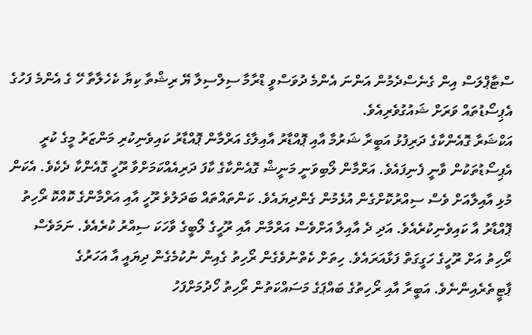ސްޓާޕްލަސް އިން ގެނެސްދެމުން އަންނަ އެންމެ ދުވަސްވީ ޑްރާމާ ސިލްސިލާ ޔޭ ރިޝްތާ ކިޔާ ކެހެލާތާ ހޭ ގެ އެންމެ ފަހުގެ އެޕިސޯޑުތައް ވަރަށް ޝައުގުވެރިއެވެ.
އަކްޝަރާ ގޮއެންކާގެ ދަރިފުޅު އަބީރާ ޝަރުމާ އާއި ޕޮއްޑާރު އާއިލާގެ އަރްމާން ޕޮއްޑާރު ކައިވެނިކުރި މަންޒަރު މީގެ ކުރީ އެޕިސޯޑުތަކުން ވާނީ ފެނިފައެވެ. އަރްމާން ލޯބިވަނީ މަނީޝް ގޮއެންކާގެ ކާފަ ދަރިއެއްކަމަށްވާ ރޫހީ ގޮއެންކާ ދެކެވެ. އެކަން މުޅި އާއިލާއަށް ވެސް ސިއްރުކޮށްގެން އުޅެމުން ގެންދިޔައެވެ. ކަންތައްތައް ބަދަލުވެ ރޫހީ އާއި އަރްމާންގެ ކޮއްކޮ ރޯހިތު ޕޮއްޑާރު އާ ކައިވެނިކުރެއެވެ. އަދި ދެ އާއިލާ އަށްވެސް އަރްމާން އާއި ރޫހީގެ ލޯބީގެ ވާހަކަ ސިއްރު ކުރެއެވެ. ނަމަވެސް ރޯހިތު އަށް ރޫހީގެ ހަގީގަތް ފަޅާއަރައެވެ. ހިތަށް ކެތްނުވެގެން ރޯހިތު ގެއިން ނުކުމެގެން ދިޔައީ އާ އަހަރުގެ ޕާޓީތެރެއިންނެވެ. އަބީރާ އާއި ރޯހިތުގެ ބައްޕަގެ މަސައްކަތުން ރޯހިތު ހޯދުމަށްފަހު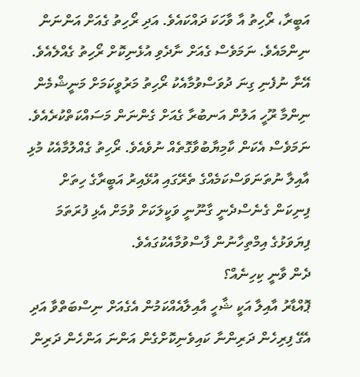އަބީރާ، ރޯހިތު އާ ވާހަކަ ދައްކައެވެ. އަދި ރޯހިތު ގެއަށް އަންނަން ނިންމައެވެ. ނަމަވެސް ގެއަށް ނާދެވި އުޅެނިކޮށް ރޯހިތު ގެއްލެއެވެ. އޭނާ ނުފެނި ގިނަ ދުވަސްވުމާއެކު ރޯހިތު މަރުވީކަމަށް މަނީޝްމެން ނިންމާ ރޫހީ އަލުން އަނބުރާ ގެއަށް ގެންނަން މަސައްކަތްކުރެއެވެ. ނަމަވެސް އެކަން ކާމިޔާބުވާގޮތެއް ނުވެއެވެ. ރޯހިތު ގެއްލުމާއެކު މުޅި އާއިލާ ނުތަނަވަސްކަމެއްގެ ތެރޭގައި އުޅޭއިރު އަބީރާގެ ހިތަށް ފިނިކަން ގެނެސްދެނީ ގާނޫނީ ވަކީލަކަށް ވުމަށް އެޅި ފުރަތަމަ ފިޔަވަޅުގެ އިމްތިހާނުން ފާސްވުމާއެކުގައެވެ.
ދެން ވާނީ ކިހިނެއް؟
ޕޮއްޑާރު އާއިލާ އަކީ ޝާހީ އާއިލާއެއްކަމުން އެގެއަށް ނިސްބަތްވާ އަދި އެގޭ ފިރިހެން ދަރިންނާ ކައިވެނިކޮށްގެން އަންނަ އަންހެން ދަރިން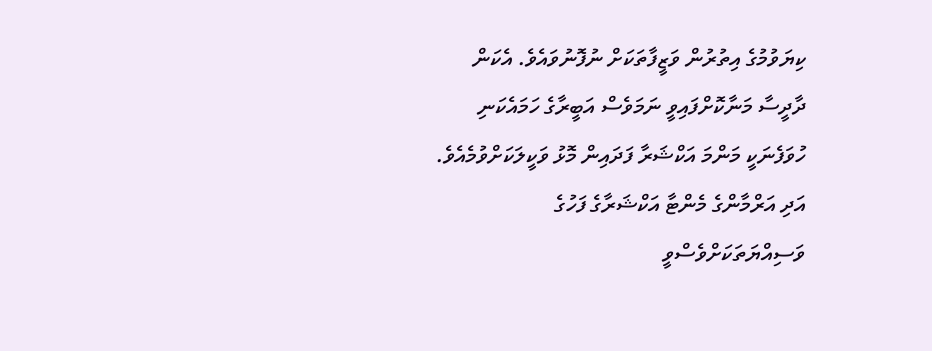ކިޔަވުމުގެ އިތުރުން ވަޒީފާތަކަށް ނުފޮނުވައެވެ. އެކަން ދާދީސާ މަނާކޮށްފައިވީ ނަމަވެސް އަބީރާގެ ހަމައެކަނި ހުވަފެނަކީ މަންމަ އަކްޝަރާ ފަދައިން މޮޅު ވަކީލަކަށްވުމެއެވެ. އަދި އަރްމާންގެ މެންޓާ އަކްޝަރާގެ ފަހުގެ ވަސިއްޔަތަކަށްވެސްވީ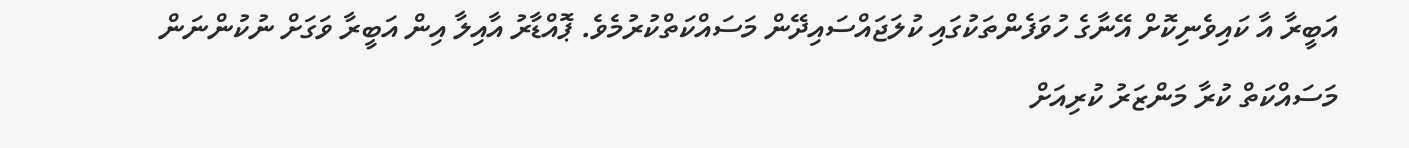އަބީރާ އާ ކައިވެނިކޮށް އޭނާގެ ހުވަފެންތަކުގައި ކުލަޖައްސައިދޭން މަސައްކަތްކުރުމެވެ. ޕޮއްޑާރު އާއިލާ އިން އަބީރާ ވަގަށް ނުކުންނަން މަސައްކަތް ކުރާ މަންޒަރު ކުރިއަށް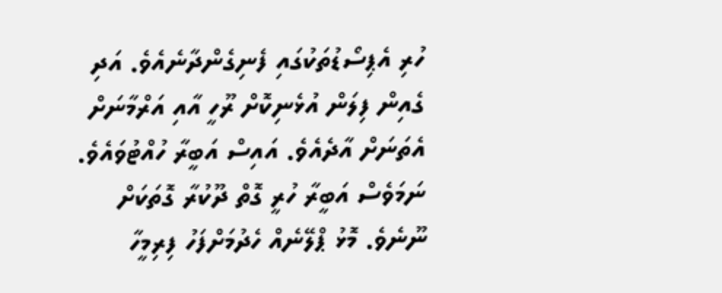ހުރި އެޕިސޯޑުތަކުގައި ފެނިގެންދާނެއެވެ. އަދި ގެއިން ފިލަން އުޅެނިކޮށް ރޫހީ އާއި އަރްމާނަށް އެތަނަށް އާދެއެވެ. އައިސް އަބީރާ ހުއްޓުވައެވެ. ނަމަވެސް އަބީރާ ހުރީ ގޮތް ދޫކުރާ ގޮތަކަށް ނޫނެވެ. މޮޅު ޕްލޭނެއް ހެދުމަށްފަހު ފިރިމީހާ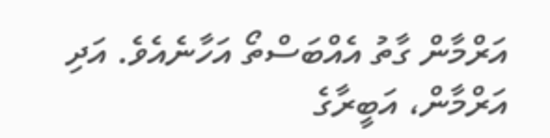އަރްމާން ގާތު އެއްބަސްތޯ އަހާނެއެވެ. އަދި އަރްމާން، އަބީރާގެ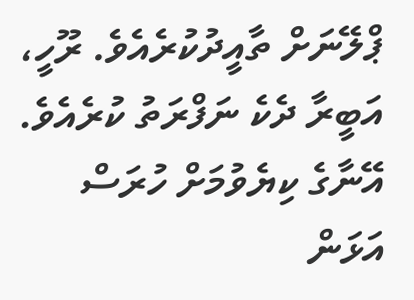ޕްލޭނަށް ތާއީދުކުރެއެވެ. ރޫހީ، އަބީރާ ދެކެ ނަފްރަތު ކުރެއެވެ. އޭނާގެ ކިޔެވުމަށް ހުރަސް އަޅަން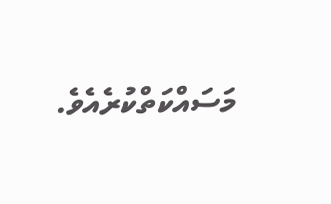މަސައްކަތްކުރެއެވެ.